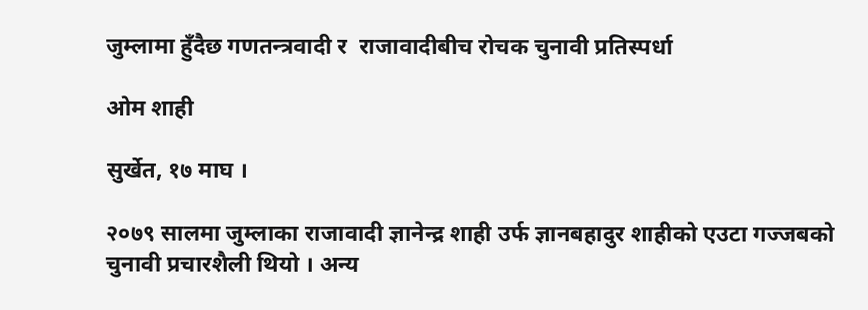जुम्लामा हुँदैछ गणतन्त्रवादी र  राजावादीबीच रोचक चुनावी प्रतिस्पर्धा

ओम शाही

सुर्खेत, १७ माघ ।

२०७९ सालमा जुम्लाका राजावादी ज्ञानेन्द्र शाही उर्फ ज्ञानबहादुर शाहीको एउटा गज्जबको चुनावी प्रचारशैली थियो । अन्य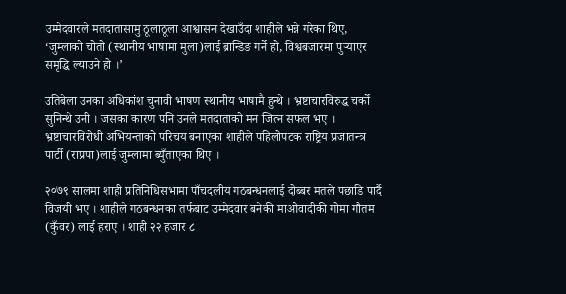उम्मेदवारले मतदातासामु ठूलाठूला आश्वासन देखाउँदा शाहीले भन्ने गरेका थिए, ‘जुम्लाको चोतो (स्थानीय भाषामा मुला)लाई ब्रान्डिङ गर्ने हो, विश्वबजारमा पुर्‍याएर समृद्धि ल्याउने हो ।’

उतिबेला उनका अधिकांश चुनावी भाषण स्थानीय भाषामै हुन्थे । भ्रष्टाचारविरुद्ध चर्को सुनिन्थे उनी । जसका कारण पनि उनले मतदाताको मन जित्न सफल भए । भ्रष्टाचारविरोधी अभियन्ताको परिचय बनाएका शाहीले पहिलोपटक राष्ट्रिय प्रजातन्त्र पार्टी (राप्रपा)लाई जुम्लामा ब्युँताएका थिए ।

२०७९ सालमा शाही प्रतिनिधिसभामा पाँचदलीय गठबन्धनलाई दोब्बर मतले पछाडि पार्दै विजयी भए । शाहीले गठबन्धनका तर्फबाट उम्मेदवार बनेकी माओवादीकी गोमा गौतम (कुँवर) लाई हराए । शाही २२ हजार ८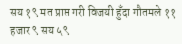सय १९ मत प्राप्त गरी विजयी हुँदा गौतमले ११ हजार ९ सय ५९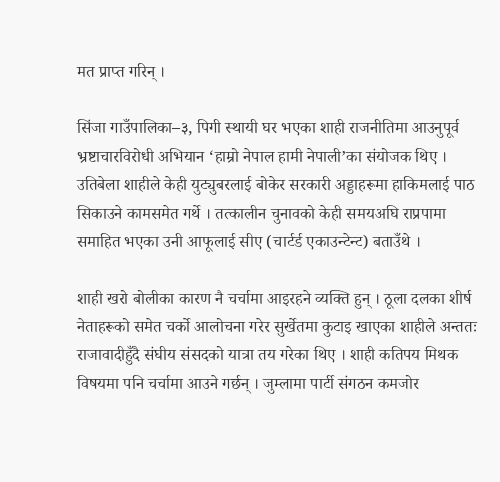मत प्राप्त गरिन् ।

सिंजा गाउँपालिका–३, पिगी स्थायी घर भएका शाही राजनीतिमा आउनुपूर्व भ्रष्टाचारविरोधी अभियान ‘हाम्रो नेपाल हामी नेपाली’का संयोजक थिए । उतिबेला शाहीले केही युट्युबरलाई बोकेर सरकारी अड्डाहरूमा हाकिमलाई पाठ सिकाउने कामसमेत गर्थे । तत्कालीन चुनावको केही समयअघि राप्रपामा समाहित भएका उनी आफूलाई सीए (चार्टर्ड एकाउन्टेन्ट) बताउँथे ।

शाही खरो बोलीका कारण नै चर्चामा आइरहने व्यक्ति हुन् । ठूला दलका शीर्ष नेताहरूको समेत चर्को आलोचना गरेर सुर्खेतमा कुटाइ खाएका शाहीले अन्ततः राजावादीहुँदै संघीय संसदको यात्रा तय गरेका थिए । शाही कतिपय मिथक विषयमा पनि चर्चामा आउने गर्छन् । जुम्लामा पार्टी संगठन कमजोर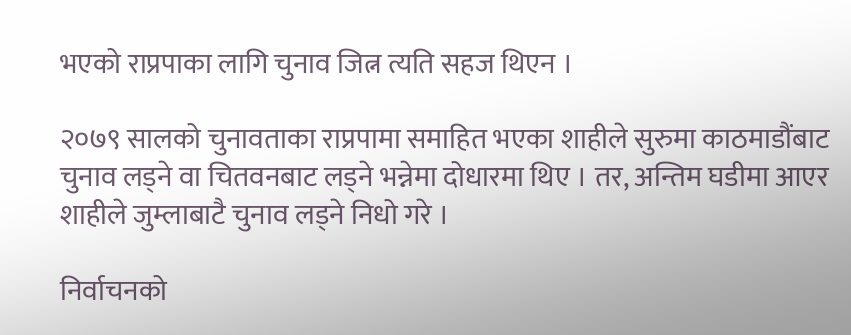भएको राप्रपाका लागि चुनाव जित्न त्यति सहज थिएन ।

२०७९ सालको चुनावताका राप्रपामा समाहित भएका शाहीले सुरुमा काठमाडौंबाट चुनाव लड्ने वा चितवनबाट लड्ने भन्नेमा दोधारमा थिए । तर, अन्तिम घडीमा आएर शाहीले जुम्लाबाटै चुनाव लड्ने निधो गरे ।

निर्वाचनको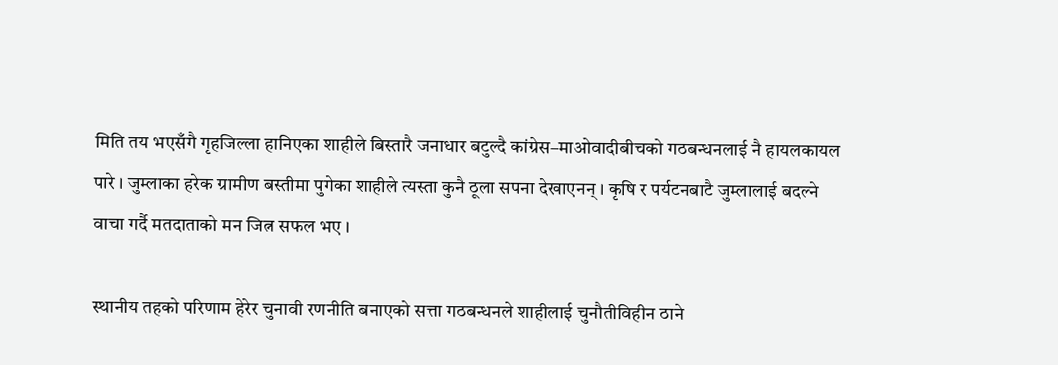मिति तय भएसँगै गृहजिल्ला हानिएका शाहीले बिस्तारै जनाधार बटुल्दै कांग्रेस–माओवादीबीचको गठबन्धनलाई नै हायलकायल पारे । जुम्लाका हरेक ग्रामीण बस्तीमा पुगेका शाहीले त्यस्ता कुनै ठूला सपना देखाएनन् । कृषि र पर्यटनबाटै जुम्लालाई बदल्ने वाचा गर्दै मतदाताको मन जित्न सफल भए ।

स्थानीय तहको परिणाम हेरेर चुनावी रणनीति बनाएको सत्ता गठबन्धनले शाहीलाई चुनौतीविहीन ठाने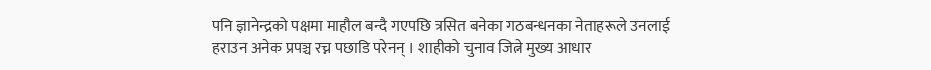पनि ज्ञानेन्द्रको पक्षमा माहौल बन्दै गएपछि त्रसित बनेका गठबन्धनका नेताहरूले उनलाई हराउन अनेक प्रपञ्च रच्न पछाडि परेनन् । शाहीको चुनाव जित्ने मुख्य आधार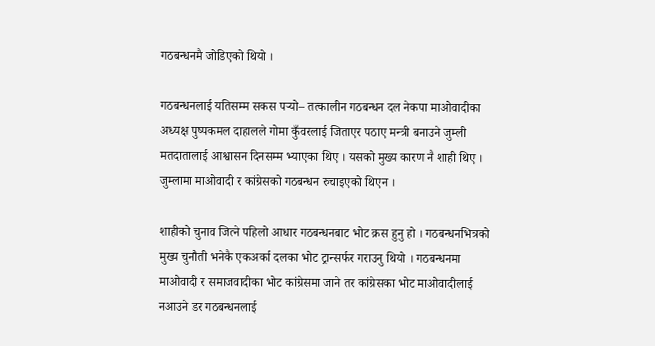गठबन्धनमै जोडिएको थियो ।

गठबन्धनलाई यतिसम्म सकस पर्‍यो– तत्कालीन गठबन्धन दल नेकपा माओवादीका अध्यक्ष पुष्पकमल दाहालले गोमा कुँवरलाई जिताएर पठाए मन्त्री बनाउने जुम्ली मतदातालाई आश्वासन दिनसम्म भ्याएका थिए । यसको मुख्य कारण नै शाही थिए ।  जुम्लामा माओवादी र कांग्रेसको गठबन्धन रुचाइएको थिएन ।

शाहीको चुनाव जित्ने पहिलो आधार गठबन्धनबाट भोट क्रस हुनु हो । गठबन्धनभित्रको मुख्य चुनौती भनेकै एकअर्का दलका भोट ट्रान्सर्फर गराउनु थियो । गठबन्धनमा माओवादी र समाजवादीका भोट कांग्रेसमा जाने तर कांग्रेसका भोट माओवादीलाई नआउने डर गठबन्धनलाई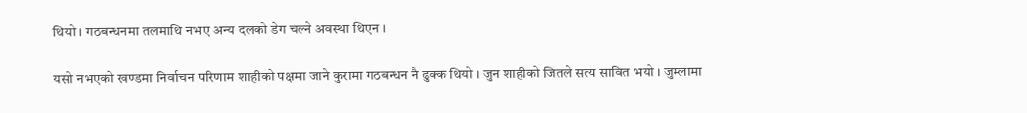थियो । गठबन्धनमा तलमाथि नभए अन्य दलको डेग चल्ने अवस्था थिएन ।

यसो नभएको खण्डमा निर्वाचन परिणाम शाहीको पक्षमा जाने कुरामा गठबन्धन नै ढुक्क थियो । जुन शाहीको जितले सत्य सावित भयो । जुम्लामा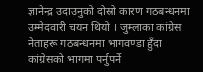ज्ञानेन्द्र उदाउनुको दोस्रो कारण गठबन्धनमा उम्मेदवारी चयन थियो । जुम्लाका कांग्रेस नेताहरू गठबन्धनमा भागवण्डा हुँदा कांग्रेसको भागमा पर्नुपर्ने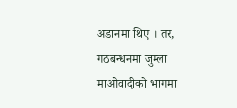अडानमा थिए । तर, गठबन्धनमा जुम्ला माओवादीको भागमा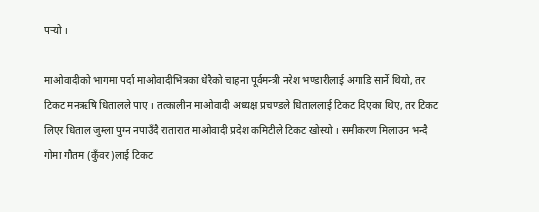पर्‍यो ।

माओवादीको भागमा पर्दा माओवादीभित्रका धेरैको चाहना पूर्वमन्त्री नरेश भण्डारीलाई अगाडि सार्ने थियो, तर टिकट मनऋषि धितालले पाए । तत्कालीन माओवादी अध्यक्ष प्रचण्डले धिताललाई टिकट दिएका थिए, तर टिकट लिएर धिताल जुम्ला पुग्न नपाउँदै रातारात माओवादी प्रदेश कमिटीले टिकट खोस्यो । समीकरण मिलाउन भन्दै गोमा गौतम (कुँवर)लाई टिकट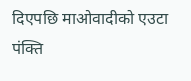दिएपछि माओवादीको एउटा पंक्ति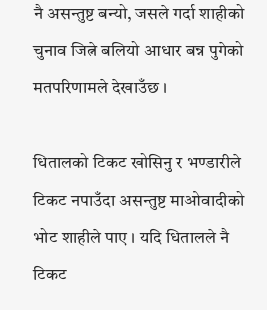नै असन्तुष्ट बन्यो, जसले गर्दा शाहीको चुनाव जित्ने बलियो आधार बन्न पुगेको मतपरिणामले देखाउँछ ।

धितालको टिकट खोसिनु र भण्डारीले टिकट नपाउँदा असन्तुष्ट माओवादीको भोट शाहीले पाए । यदि धितालले नै टिकट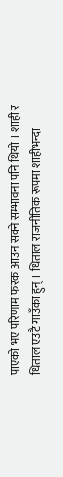पाएको भए परिणाम फरक आउन सक्ने सम्भावना पनि थियो । शाही र धिताल एउटै गाउँका हुन् । धिताल राजनीतिक रूपमा शाहीभन्दा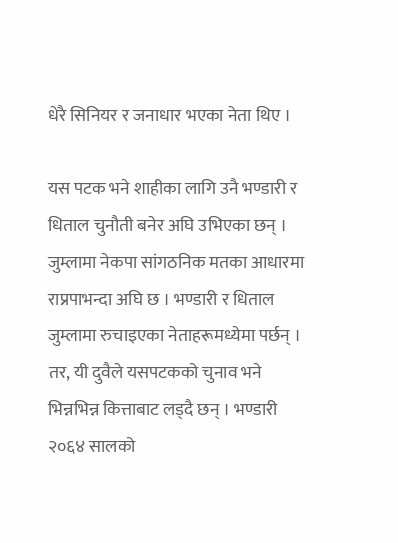धेरै सिनियर र जनाधार भएका नेता थिए ।

यस पटक भने शाहीका लागि उनै भण्डारी र धिताल चुनौती बनेर अघि उभिएका छन् । जुम्लामा नेकपा सांगठनिक मतका आधारमा राप्रपाभन्दा अघि छ । भण्डारी र धिताल जुम्लामा रुचाइएका नेताहरूमध्येमा पर्छन् । तर, यी दुवैले यसपटकको चुनाव भने भिन्नभिन्न कित्ताबाट लड्दै छन् । भण्डारी २०६४ सालको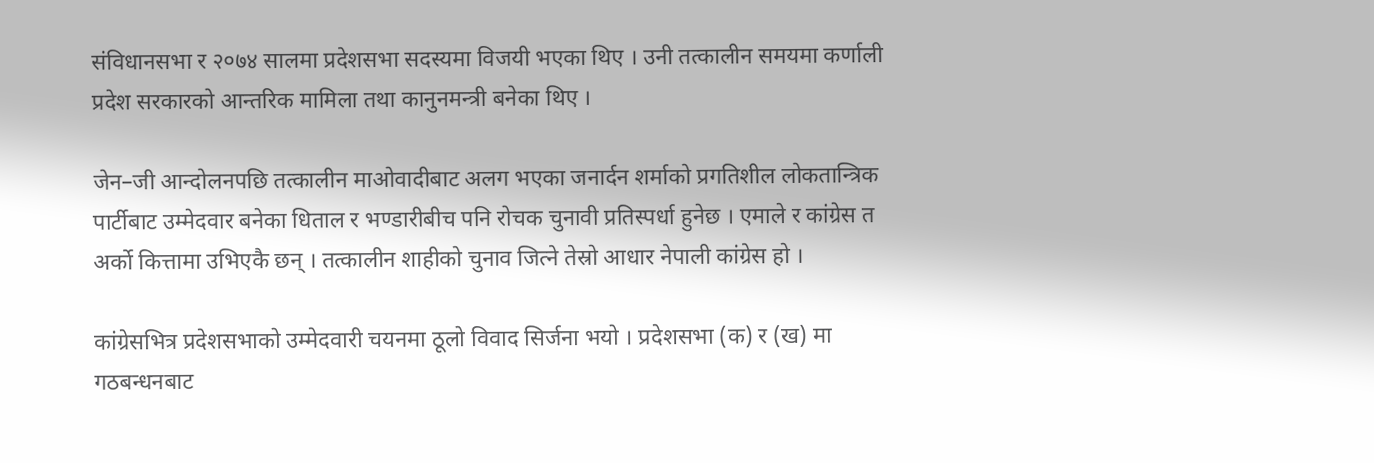संविधानसभा र २०७४ सालमा प्रदेशसभा सदस्यमा विजयी भएका थिए । उनी तत्कालीन समयमा कर्णाली प्रदेश सरकारको आन्तरिक मामिला तथा कानुनमन्त्री बनेका थिए ।

जेन–जी आन्दोलनपछि तत्कालीन माओवादीबाट अलग भएका जनार्दन शर्माको प्रगतिशील लोकतान्त्रिक पार्टीबाट उम्मेदवार बनेका धिताल र भण्डारीबीच पनि रोचक चुनावी प्रतिस्पर्धा हुनेछ । एमाले र कांग्रेस त अर्को कित्तामा उभिएकै छन् । तत्कालीन शाहीको चुनाव जित्ने तेस्रो आधार नेपाली कांग्रेस हो ।

कांग्रेसभित्र प्रदेशसभाको उम्मेदवारी चयनमा ठूलो विवाद सिर्जना भयो । प्रदेशसभा (क) र (ख) मा गठबन्धनबाट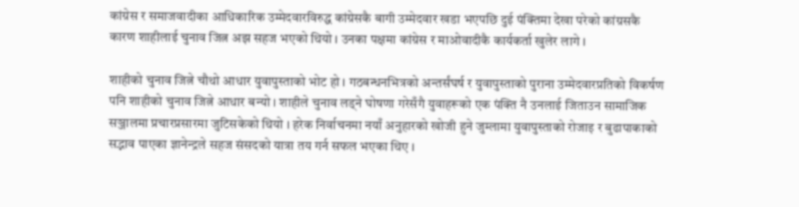कांग्रेस र समाजवादीका आधिकारिक उम्मेदवारविरुद्ध कांग्रेसकै बागी उम्मेदवार खडा भएपछि दुई पंक्तिमा देखा परेको कांग्रसकै कारण शाहीलाई चुनाव जित्न अझ सहज भएको थियो । उनका पक्षमा कांग्रेस र माओवादीकै कार्यकर्ता खुलेर लागे ।

शाहीको चुनाव जित्ने चौथो आधार युवापुस्ताको भोट हो । गठबन्धनभित्रको अन्तर्संघर्ष र युवापुस्ताको पुराना उम्मेदवारप्रतिको विकर्षण पनि शाहीको चुनाव जित्ने आधार बन्यो । शाहीले चुनाव लड्ने घोषणा गरेसँगै युवाहरूको एक पंक्ति नै उनलाई जिताउन सामाजिक सञ्जालमा प्रचारप्रसारमा जुटिसकेको थियो । हरेक निर्वाचनमा नयाँ अनुहारको खोजी हुने जुम्लामा युवापुस्ताको रोजाइ र बुढापाकाको सद्भाव पाएका ज्ञानेन्द्रले सहज संसदको यात्रा तय गर्न सफल भएका थिए ।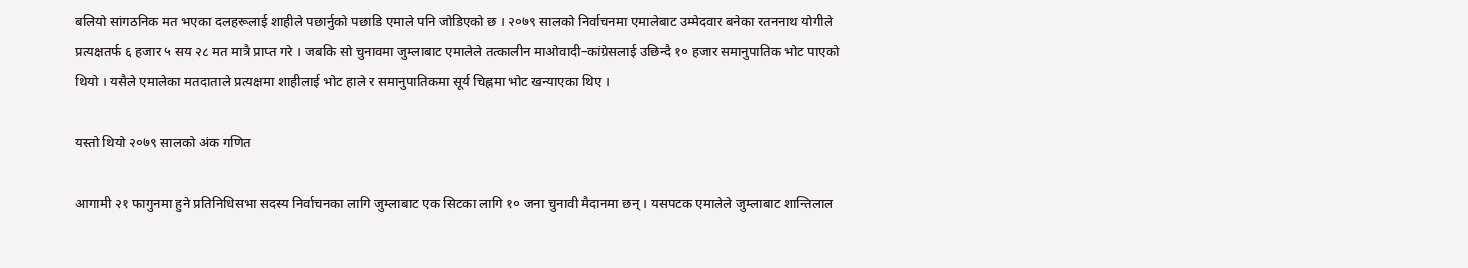बलियो सांगठनिक मत भएका दलहरूलाई शाहीले पछार्नुको पछाडि एमाले पनि जोडिएको छ । २०७९ सालको निर्वाचनमा एमालेबाट उम्मेदवार बनेका रतननाथ योगीले प्रत्यक्षतर्फ ६ हजार ५ सय २८ मत मात्रै प्राप्त गरे । जबकि सो चुनावमा जुम्लाबाट एमालेले तत्कालीन माओवादी–कांग्रेसलाई उछिन्दै १० हजार समानुपातिक भोट पाएको थियो । यसैले एमालेका मतदाताले प्रत्यक्षमा शाहीलाई भोट हाले र समानुपातिकमा सूर्य चिह्नमा भोट खन्याएका थिए ।

यस्तो थियो २०७९ सालको अंक गणित

आगामी २१ फागुनमा हुने प्रतिनिधिसभा सदस्य निर्वाचनका लागि जुम्लाबाट एक सिटका लागि १० जना चुनावी मैदानमा छन् । यसपटक एमालेले जुम्लाबाट शान्तिलाल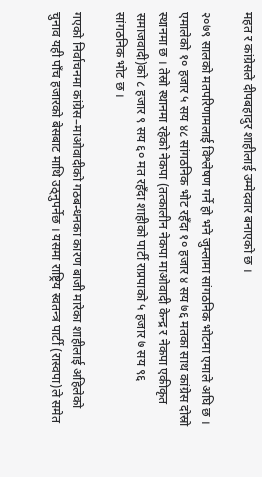महत र कांग्रेसले दीपबहादुर शाहीलाई उम्मेदवार बनाएको छ ।

२०७९ सालको मतपरिणामलाई विश्लेषण गर्ने हो भने जुम्लामा सांगठनिक भोटमा एमाले अघि छ । एमालेको १० हजार ५ सय ४८ सांगठनिक भोट रहँदा १० हजार ४ सय ७६ मतका साथ कांग्रेस दोस्रो स्थानमा छ । तेस्रो स्थानमा रहेको नेकपा (तत्कालीन नेकपा माओवादी केन्द्र र नेकपा एकीकृत समाजवादी)को ८ हजार ९ सय ६० मत रहँदा शाहीको पार्टी राप्रपाको ५ हजार ७ सय ९६ सांगठनिक भोट छ ।

गएको निर्वाचनमा कांग्रेस–माओवादीको गठबन्धनका कारण बाजी मारेका शाहीलाई अहिलेको चुनाव यही पाँच हजारको बेसबाट माथि उठ्नुपर्नेछ । यसमा राष्ट्रिय स्वतन्त्र पार्टी (रास्वपा)ले समेत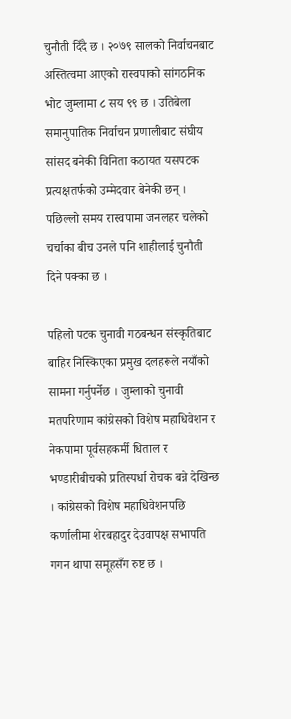चुनौती दिँदै छ । २०७९ सालको निर्वाचनबाट अस्तित्वमा आएको रास्वपाको सांगठनिक भोट जुम्लामा ८ सय ९९ छ । उतिबेला समानुपातिक निर्वाचन प्रणालीबाट संघीय सांसद बनेकी विनिता कठायत यसपटक प्रत्यक्षतर्फको उम्मेदवार बेनेकी छन् । पछिल्लो समय रास्वपामा जनलहर चलेको चर्चाका बीच उनले पनि शाहीलाई चुनौती दिने पक्का छ ।

पहिलो पटक चुनावी गठबन्धन संस्कृतिबाट बाहिर निस्किएका प्रमुख दलहरूले नयाँको सामना गर्नुपर्नेछ । जुम्लाको चुनावी मतपरिणाम कांग्रेसको विशेष महाधिवेशन र नेकपामा पूर्वसहकर्मी धिताल र भण्डारीबीचको प्रतिस्पर्धा रोचक बन्ने देखिन्छ । कांग्रेसको विशेष महाधिवेशनपछि कर्णालीमा शेरबहादुर देउवापक्ष सभापति गगन थापा समूहसँग रुष्ट छ ।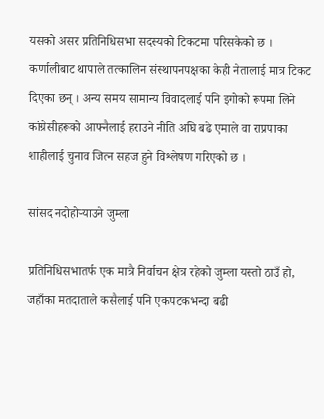यसको असर प्रतिनिधिसभा सदस्यको टिकटमा परिसकेको छ । कर्णालीबाट थापाले तत्कालिन संस्थापनपक्षका केही नेतालाई मात्र टिकट दिएका छन् । अन्य समय सामान्य विवादलाई पनि इगोको रूपमा लिने कांग्रेसीहरूको आफ्नैलाई हराउने नीति अघि बढे एमाले वा राप्रपाका शाहीलाई चुनाव जित्न सहज हुने विश्लेषण गरिएको छ ।

सांसद नदोहोर्‍याउने जुम्ला

प्रतिनिधिसभातर्फ एक मात्रै निर्वाचन क्षेत्र रहेको जुम्ला यस्तो ठाउँ हो, जहाँका मतदाताले कसैलाई पनि एकपटकभन्दा बढी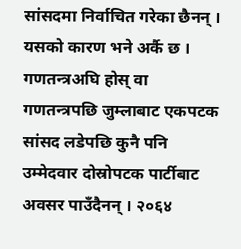सांसदमा निर्वाचित गरेका छैनन् । यसको कारण भने अर्कै छ । गणतन्त्रअघि होस् वा गणतन्त्रपछि जुम्लाबाट एकपटक सांसद लडेपछि कुनै पनि उम्मेदवार दोस्रोपटक पार्टीबाट अवसर पाउँदैनन् । २०६४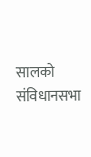सालको संविधानसभा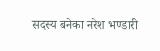सदस्य बनेका नरेश भण्डारी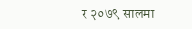र २०७९ सालमा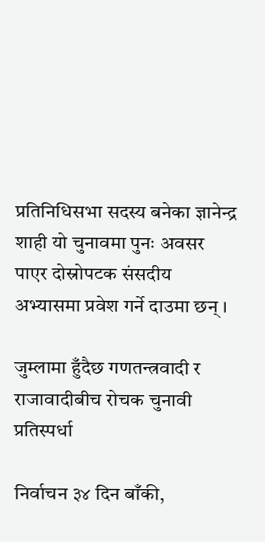प्रतिनिधिसभा सदस्य बनेका ज्ञानेन्द्र शाही यो चुनावमा पुनः अवसर पाएर दोस्रोपटक संसदीय अभ्यासमा प्रवेश गर्ने दाउमा छन् ।

जुम्लामा हुँदैछ गणतन्त्रवादी र   राजावादीबीच रोचक चुनावी प्रतिस्पर्धा

निर्वाचन ३४ दिन बाँकी,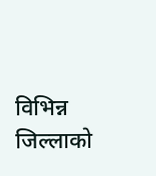विभिन्न जिल्लाको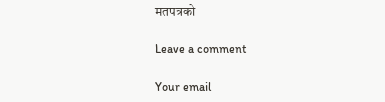मतपत्रको

Leave a comment

Your email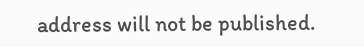address will not be published.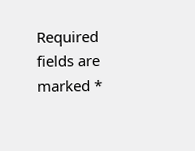Required fields are marked *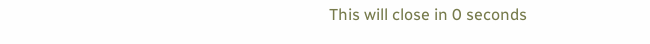This will close in 0 seconds